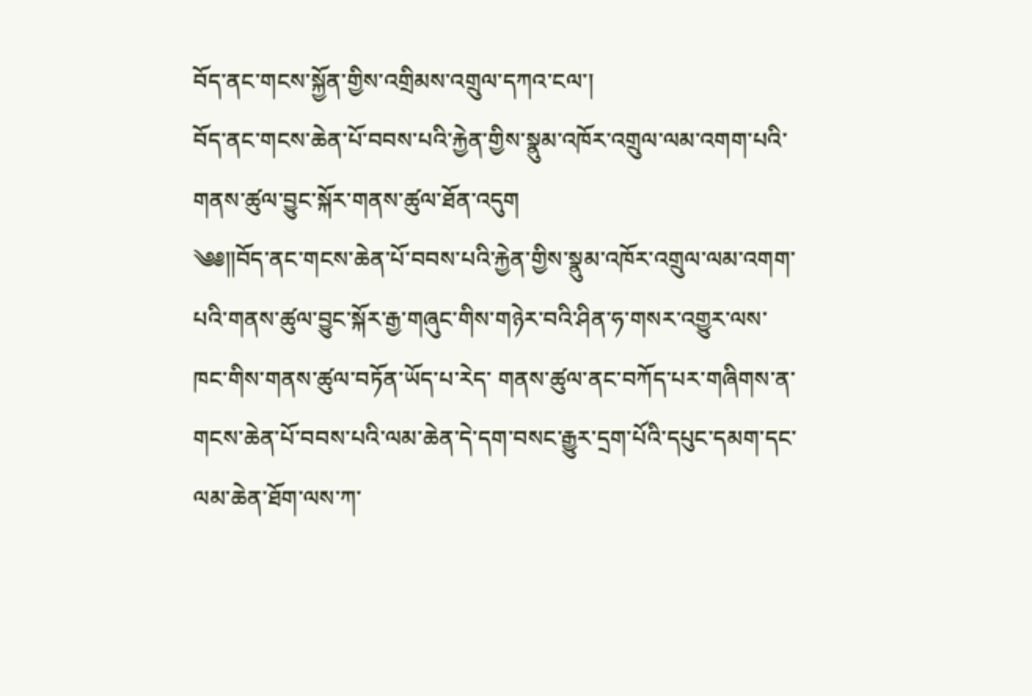བོད་ནང་གངས་སྐྱོན་གྱིས་འགྲིམས་འགྲུལ་དཀའ་ངལ་།
བོད་ནང་གངས་ཆེན་པོ་བབས་པའི་རྐྱེན་གྱིས་སྣུམ་འཁོར་འགྲུལ་ལམ་འགག་པའི་གནས་ཚུལ་བྱུང་སྐོར་གནས་ཚུལ་ཐོན་འདུག
༄༅༎བོད་ནང་གངས་ཆེན་པོ་བབས་པའི་རྐྱེན་གྱིས་སྣུམ་འཁོར་འགྲུལ་ལམ་འགག་པའི་གནས་ཚུལ་བྱུང་སྐོར་རྒྱ་གཞུང་གིས་གཉེར་བའི་ཤིན་ཧ་གསར་འགྱུར་ལས་ཁང་གིས་གནས་ཚུལ་བཏོན་ཡོད་པ་རེད་ གནས་ཚུལ་ནང་བཀོད་པར་གཞིགས་ན་གངས་ཆེན་པོ་བབས་པའི་ལམ་ཆེན་དེ་དག་བསང་རྒྱུར་དྲག་པོའི་དཔུང་དམག་དང་ལམ་ཆེན་ཐོག་ལས་ཀ་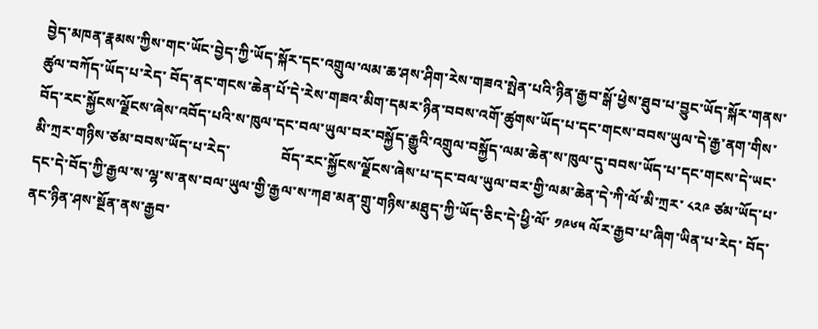བྱེད་མཁན་རྣམས་ཀྱིས་གང་ཡོང་བྱེད་ཀྱི་ཡོད་སྐོར་དང་འགྲུལ་ལམ་ཆ་ཤས་ཤིག་རེས་གཟའ་སྤེན་པའི་ཉིན་རྒྱབ་སྒོ་ཕྱེས་ཐུབ་པ་བྱུང་ཡོད་སྐོར་གནས་ཚུལ་བཀོད་ཡོད་པ་རེད་ བོད་ནང་གངས་ཆེན་པོ་དེ་རེས་གཟའ་མིག་དམར་ཉིན་བབས་འགོ་ཚུགས་ཡོད་པ་དང་གངས་བབས་ཡུལ་དེ་རྒྱ་ནག་གིས་བོད་རང་སྐྱོངས་ལྗོངས་ཞེས་འབོད་པའི་ས་ཁུལ་དང་བལ་ཡུལ་བར་བསྐྱོད་རྒྱུའི་འགྲུལ་བསྐྱོད་ལམ་ཆེན་ས་ཁུལ་དུ་བབས་ཡོད་པ་དང་གངས་དེ་ཡང་མི་ཀྲར་གཉིས་ཙམ་བབས་ཡོད་པ་རེད་              བོད་རང་སྐྱོངས་ལྗོངས་ཞེས་པ་དང་བལ་ཡུལ་བར་གྱི་ལམ་ཆེན་དེ་ཀི་ལོ་མི་ཀྲར་ ༨༢༩ ཙམ་ཡོད་པ་དང་དེ་བོད་ཀྱི་རྒྱལ་ས་ལྷ་ས་ནས་བལ་ཡུལ་གྱི་རྒྱལ་ས་ཀཐ་མན་གྲུ་གཉིས་མཐུད་ཀྱི་ཡོད་ཅིང་དེ་ཕྱི་ལོ་ ༡༩༦༥ ལོར་རྒྱབ་པ་ཞིག་ཡིན་པ་རེད་ བོད་ནང་ཉིན་ཤས་སྔོན་ནས་རྒྱབ་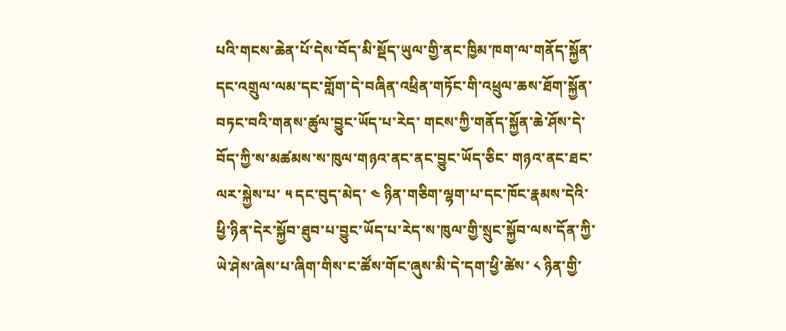པའི་གངས་ཆེན་པོ་དེས་བོད་མི་སྡོད་ཡུལ་གྱི་ནང་ཁྱིམ་ཁག་ལ་གནོད་སྐྱོན་དང་འགྲུལ་ལམ་དང་གློག་དེ་བཞིན་འཕྲིན་གཏོང་གི་འཕྲུལ་ཆས་ཐོག་སྐྱོན་བཏང་བའི་གནས་ཚུལ་བྱུང་ཡོད་པ་རེད་ གངས་ཀྱི་གནོད་སྐྱོན་ཆེ་ཤོས་དེ་བོད་ཀྱི་ས་མཚམས་ས་ཁུལ་གཉའ་ནང་ནང་བྱུང་ཡོད་ཅིང་ གཉའ་ནང་ཐང་ལར་སྐྱེས་པ་ ༥ དང་བུད་མེད་ ༤ ཉིན་གཅིག་ལྷག་པ་དང་ཁོང་རྣམས་དེའི་ཕྱི་ཉིན་དེར་སྐྱོབ་ཐུབ་པ་བྱུང་ཡོད་པ་རེད་ས་ཁུལ་གྱི་སྲུང་སྐྱོབ་ལས་དོན་ཀྱི་ཡེ་ཤེས་ཞེས་པ་ཞིག་གིས་ང་ཚོས་གོང་ཞུས་མི་དེ་དག་ཕྱི་ཚེས་ ༨ ཉིན་གྱི་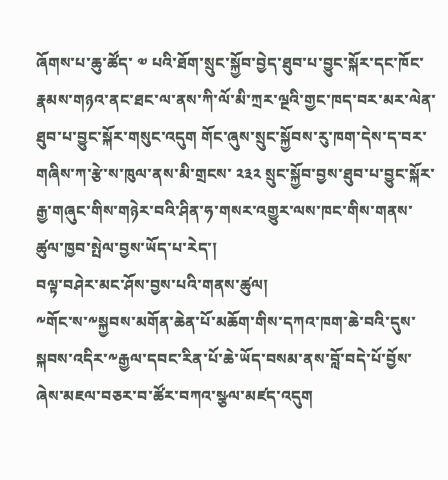ཞོགས་པ་ཆུ་ཚོད་ ༧ པའི་ཐོག་སྲུང་སྐྱོབ་བྱེད་ཐུབ་པ་བྱུང་སྐོར་དང་ཁོང་རྣམས་གཉའ་ནང་ཐང་ལ་ནས་ཀི་ལོ་མི་ཀྲར་ལྔའི་གྱང་ཁད་བར་མར་ལེན་ཐུབ་པ་བྱུང་སྐོར་གསུང་འདུག གོང་ཞུས་སྲུང་སྐྱོབས་རུ་ཁག་དེས་ད་བར་གཞིས་ཀ་རྩེ་ས་ཁུལ་ནས་མི་གྲངས་ ༢༣༢ སྲུང་སྐྱོབ་བྱས་ཐུབ་པ་བྱུང་སྐོར་རྒྱ་གཞུང་གིས་གཉེར་བའི་ཤིན་ཧ་གསར་འགྱུར་ལས་ཁང་གིས་གནས་ཚུལ་ཁྱབ་སྤེལ་བྱས་ཡོད་པ་རེད་།
བལྟ་བཤེར་མང་ཤོས་བྱས་པའི་གནས་ཚུལ།
༸གོང་ས་༸སྐྱབས་མགོན་ཆེན་པོ་མཆོག་གིས་དཀའ་ཁག་ཆེ་བའི་དུས་སྐབས་འདིར་༸རྒྱལ་དབང་རིན་པོ་ཆེ་ཡོད་བསམ་ནས་བློ་བདེ་པོ་བྱོས་ཞེས་མཇལ་བཅར་བ་ཚོར་བཀའ་སྩལ་མཛད་འདུག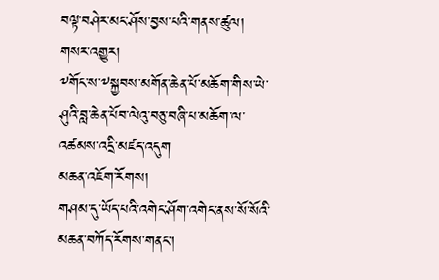བལྟ་བཤེར་མང་ཤོས་བྱས་པའི་གནས་ཚུལ།
གསར་འགྱུར།
༸གོང་ས་༸སྐྱབས་མགོན་ཆེན་པོ་མཆོག་གིས་ཡེ་ཤུའི་བླ་ཆེན་པོབ་ལེའུ་བཅུ་བཞི་པ་མཆོག་ལ་འཚམས་འདྲི་མཛད་འདུག
མཆན་འཇོག་རོགས།
གཤམ་དུ་ཡོད་པའི་འགེང་ཤོག་འགེང་ནས་སོ་སོའི་མཆན་བཀོད་རོགས་གནང་།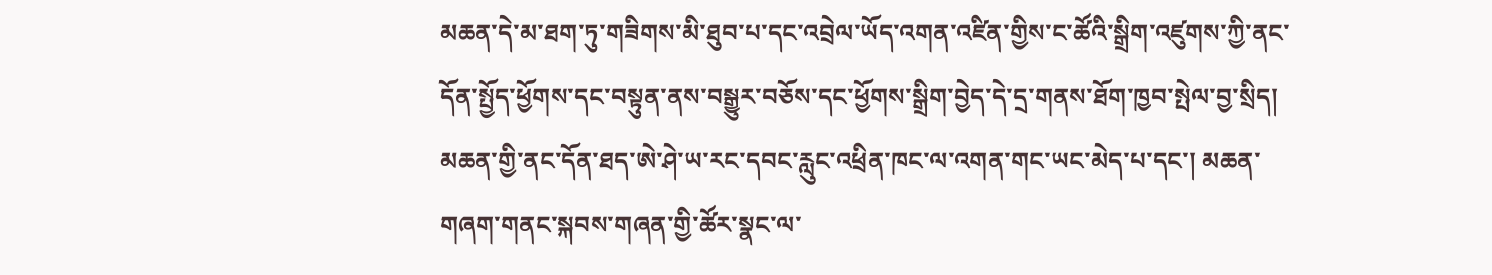མཆན་དེ་མ་ཐག་ཏུ་གཟིགས་མི་ཐུབ་པ་དང་འབྲེལ་ཡོད་འགན་འཛིན་གྱིས་ང་ཚོའི་སྒྲིག་འཛུགས་ཀྱི་ནང་དོན་སྤྱོད་ཕྱོགས་དང་བསྟུན་ནས་བསྒྱུར་བཅོས་དང་ཕྱོགས་སྒྲིག་བྱེད་དེ་དྲ་གནས་ཐོག་ཁྱབ་སྤེལ་བྱ་སྲིད། མཆན་གྱི་ནང་དོན་ཐད་ཨེ་ཤེ་ཡ་རང་དབང་རླུང་འཕྲིན་ཁང་ལ་འགན་གང་ཡང་མེད་པ་དང་། མཆན་གཞག་གནང་སྐབས་གཞན་གྱི་ཚོར་སྣང་ལ་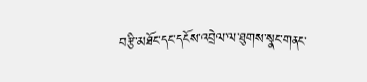བརྩི་མཐོང་དང་དངོས་འབྲེལ་ལ་ཐུགས་སྣང་གནང་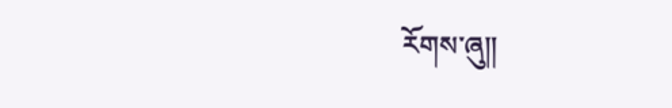རོགས་ཞུ༎